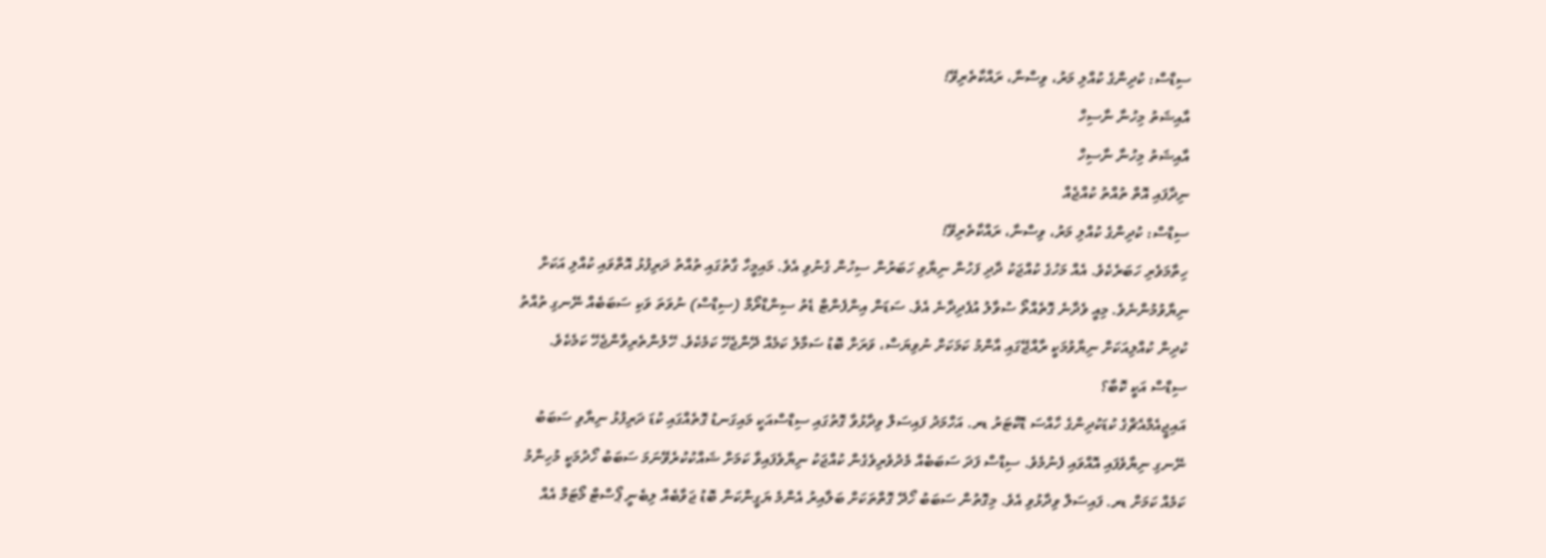ސިޑްސް: ކުދިންގެ ކުއްލި މަރު، ވިސްނާ، ރައްކާތެރިވޭ!
އާއިޝަތު މިހުނާ ނާސިހް
އާއިޝަތު މިހުނާ ނާސިހް
ނިދާފައި އޮތް ތުއްތު ކުއްޖެއް
ސިޑްސް: ކުދިންގެ ކުއްލި މަރު، ވިސްނާ، ރައްކާތެރިވޭ!
ހިތާމަވެރި ހަބަރެކެވެ. އެއް މަހުގެ ކުއްޖަކު ދާދި ފަހުން ނިޔާވި ހަބަރުން ސިހުން ގެނުވި އެވެ. މައިމީހާ ގާތުގައި ތުއްތު ދަރިފުޅު އޮތްވައި ކުއްލި އަކަށް ނިޔާވުމުންނެވެ. މިއީ ވެދާނެ ގޮތެއްތޯ ސުވާލު އުފެދިދާނެ އެވެ. ސަޑަން އިންފެންޓް ޑެތު ސިންޑްރޯމް (ސިޑްސް) ނުވަތަ ވަކި ސަބަބެއް ނޭނގި ތުއްތު ކުދިން ކުއްލިއަކަށް ނިޔާވުމަކީ ރާއްޖޭގައި އާންމު ކަމަކަށް ނުވިޔަސް، ވަރަށް ބޮޑު ސަމާލު ކަމެއް ދޭންޖެހޭ ކަމެކެވެ. ހޭލުންތެރިވާންޖެހޭ ކަމެކެވެ.
ސިޑްސް އަކީ ކޮބާ؟
އައިޖީއެމްއެޗްގެ ކުޑަކުދިންގެ ހާއްސަ ޑޮކްޓަރު ޑރ. އަހްމަދު ފައިސަލް ވިދާޅުވާ ގޮތުގައި ސިޑްސްއަކީ މައިގަނޑު ގޮތެއްގައި ކުޑަ ދަރިފުޅު ނިޔާވި ސަބަބު ނޭނގި ނިޔާވެފައި އޮއްވައި ފެނުމެވެ. ސިޑްސް ފަދަ ސަބަބެއް މެދުވެރިވެގެން ކުއްޖަކު ނިޔާވެފައިވާ ކަމަށް ޝައްކުކުރެވޭނަމަ ސަބަބު ހޯދުމަކީ މުހިންމު ކަމެއް ކަމަށް ޑރ. ފައިސަލް ވިދާޅުވި އެވެ. މިގޮތުން ސަބަބު ހޯދޭ ގޮތްތަކަށް ބަލާއިރު އެންމެ ޔަގީންކަން ބޮޑު ޖަވާބެއް ލިބެނީ ޕޯސްޓް މޯޓަމް އެއް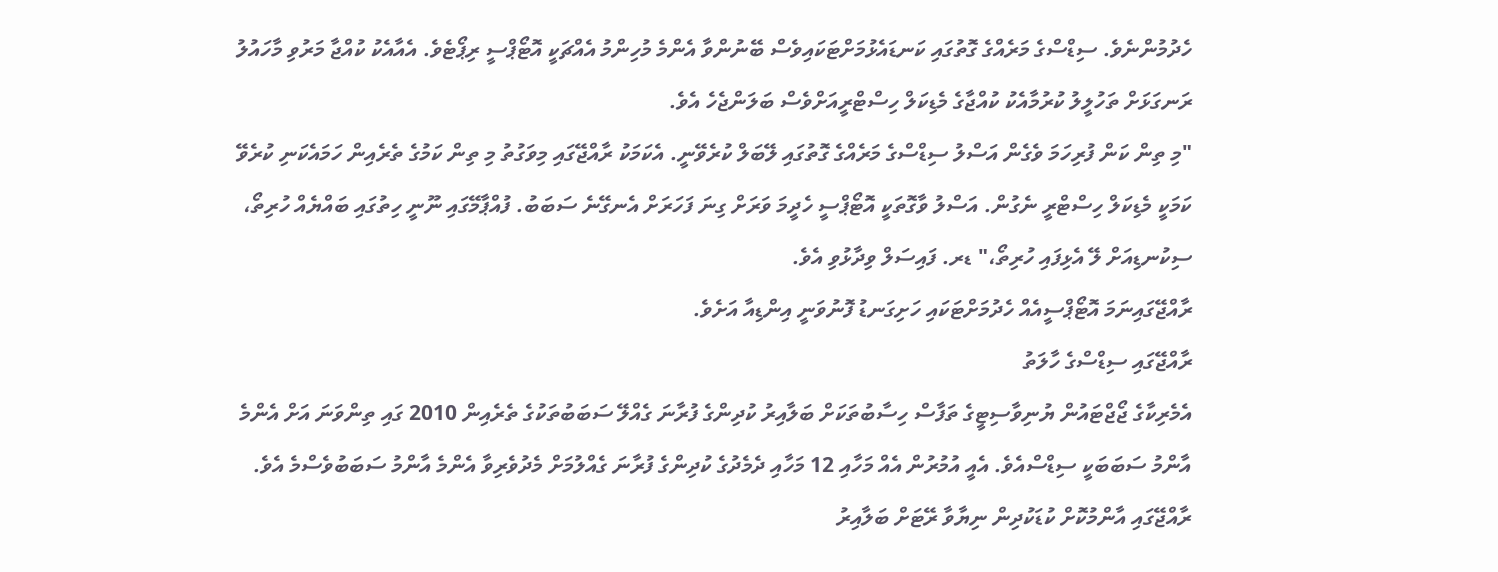ހެދުމުންނެވެ. ސިޑްސްގެ މަރެއްގެ ގޮތުގައި ކަނޑައެޅުމަށްޓަކައިވެސް ބޭނުންވާ އެންމެ މުހިންމު އެއްޗަކީ އޮޓޯޕްސީ ރިޕޯޓެވެ. އެއާއެކު ކުއްޖާ މަރުވި މާހައުލު ރަނގަޅަށް ތަހުލީލު ކުރުމާއެކު ކުއްޖާގެ މެޑިކަލް ހިސްޓްރީއަށްވެސް ބަލަންޖެހެ އެވެ.
"މި ތިން ކަން ފުރިހަމަ ވެގެން އަސްލު ސިޑްސްގެ މަރެއްގެ ގޮތުގައި ލޭބަލް ކުރެވޭނީ. އެކަމަކު ރާއްޖޭގައި މިވަގުތު މި ތިން ކަމުގެ ތެރެއިން ހަމައެކަނި ކުރެވޭ ކަމަކީ މެޑިކަލް ހިސްޓްރީ ނެގުން. އަސްލު ވާގޮތަކީ އޮޓޯޕްސީ ހެދީމަ ވަރަށް ގިނަ ފަހަރަށް އެނގޭނެ ސަބަބު. ފުއްޕާމޭގައި ނޫނީ ހިތުގައި ބައްޔެއް ހުރިތޯ، ސިކުނޑިއަށް ލޭ އެޅިފައި ހުރިތޯ،" ޑރ. ފައިސަލް ވިދާޅުވި އެވެ.
ރާއްޖޭގައިނަމަ އޮޓޯޕްސީއެއް ހެދުމަށްޓަކައި ހަށިގަނޑު ފޮނުވަނީ އިންޑިއާ އަށެވެ.
ރާއްޖޭގައި ސިޑްސްގެ ހާލަތު
އެމެރިކާގެ ޖޯޖްޓައުން ޔުނިވާސިޓީގެ ތަފާސް ހިސާބުތަކަށް ބަލާއިރު ކުދިންގެ ފުރާނަ ގެއްލޭ ސަބަބުތަކުގެ ތެރެއިން 2010 ގައި ތިންވަނަ އަށް އެންމެ އާންމު ސަބަބަކީ ސިޑްސްއެވެ. އެއީ އުމުރުން އެއް މަހާއި 12 މަހާއި ދެމެދުގެ ކުދިންގެ ފުރާނަ ގެއްލުމަށް މެދުވެރިވާ އެންމެ އާންމު ސަބަބުވެސްމެ އެވެ.
ރާއްޖޭގައި އާންމުކޮށް ކުޑަކުދިން ނިޔާވާ ރޭޓަށް ބަލާއިރު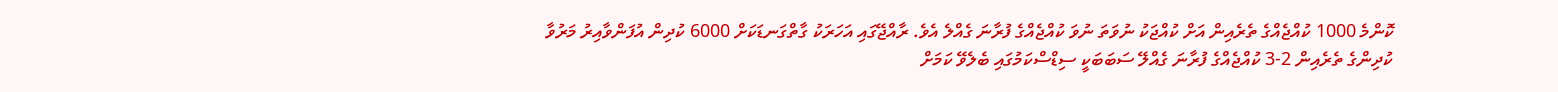ކޮންމެ 1000 ކުއްޖެއްގެ ތެރެއިން އަށް ކުއްޖަކު ނުވަތަ ނުވަ ކުއްޖެއްގެ ފުރާނަ ގެއްލެ އެވެ. ރާއްޖޭގައި އަހަރަކު ގާތްގަނޑަކަށް 6000 ކުދިން އުފަންވާއިރު މަރުވާ ކުދިންގެ ތެރެއިން 2-3 ކުއްޖެއްގެ ފުރާނަ ގެއްލޭ ސަބަބަކީ ސިޑްސްކަމުގައި ބެލެވޭ ކަމަށް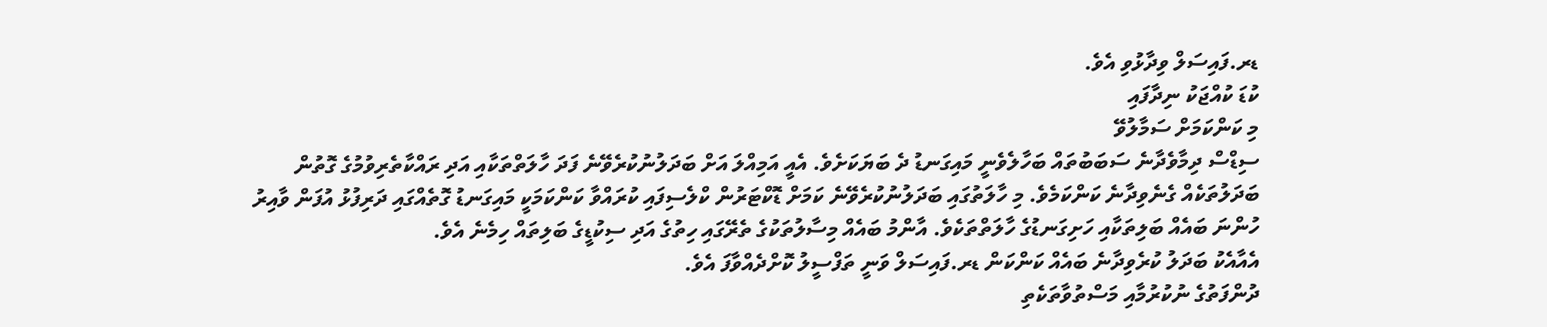ޑރ.ފައިސަލް ވިދާޅުވި އެވެ.
ކުޑަ ކުއްޖަކު ނިދާފައި
މި ކަންކަމަށް ސަމާލުވޭ
ސިޑްސް ދިމާވެދާނެ ސަބަބުތައް ބަހާލެވެނީ މައިގަނޑު ދެ ބަޔަކަށެވެ. އެއީ އަމިއްލަ އަށް ބަދަލުނުކުރެވޭނެ ފަދަ ހާލަތްތަކާއި އަދި ރައްކާތެރިވުމުގެ ގޮތުން ބަދަލުތަކެއް ގެނެވިދާނެ ކަންކަމެވެ. މި ހާލަތުގައި ބަދަލުނުކުރެވޭނެ ކަމަށް ޑޮކްޓަރުން ކްލެސިފައި ކުރައްވާ ކަންކަމަކީ މައިގަނޑު ގޮތެއްގައި ދަރިފުޅު އުފަން ވާއިރު ހުންނަ ބައެއް ބަލިތަކާއި ހަށިގަނޑުގެ ހާލަތްތަކެވެ. އާންމު ބައެއް މިސާލުތަކުގެ ތެރޭގައި ހިތުގެ އަދި ސިކުޑީގެ ބަލިތައް ހިމެނެ އެވެ.
އެއާއެކު ބަދަލު ކުރެވިދާނެ ބައެއް ކަންކަން ޑރ.ފައިސަލް ވަނީ ތަފްސީލު ކޮށްދެއްވާފަ އެވެ.
ދުންފަތުގެ ނުކުރުމާއި މަސްތުވާތަކެތި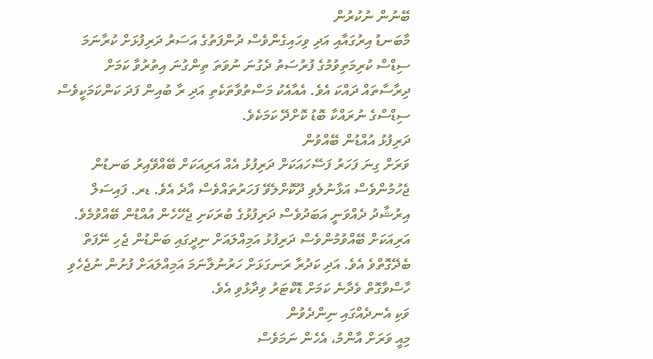ބޭނުން ނުކުރުން
މާބަނޑު އިރުގައާއި އަދި ވިހައިގެންވެސް ދުންފަތުގެ އަސަރު ދަރިފުޅަށް ކުރާނަމަ ސިޑްސް ކުރިމަތިވުމުގެ ފުރުސަތު ދެގުނަ ނުވަތަ ތިންގުނަ އިތުރުވާ ކަމަށް ދިރާސާތައް ދައްކަ އެވެ. އެއާއެކު މަސްތުވާތަކެތި އަދި ރާ ބުއިން ފަދަ ކަންކަމަކީވެސް ސިޑްސްގެ ނުރައްކާ ބޮޑު ކޮށްދޭ ކަމަކެވެ.
ދަރިފުޅު އުއްޑުން ބޭއްވުން
ވަރަށް ގިނަ ފަހަރު ފަސޭހައަކަށް ދަރިފުޅު އެއް އަރިއަކަށް ބޭއްވޭއިރު ބަނޑުން ޖެހުމުންވެސް އަޅާނުލެވި ދޫކޮށްލެވޭ ފަހަރުތައްވެސް އާދެ އެވެ. ޑރ. ފައިސަލް އިރުޝާދު ދެއްވަނީ އަބަދުވެސް ދަރިފުޅުގެ ބުރަކަށި ޖެހޭހެން އުއްޑުން ބޭއްވުމެވެ. އަރިއަކަށް ބޭއްވުމުންވެސް ދަރިފުޅު އަމިއްލައަށް ނިދީގައި ބަންޑުން ޖެހި ނޭފަތް ބެދޭގޮތްވެ އެވެ. އަދި ކަދުރާ ރަނގަޅަށް ހަރުނުލާނަމަ އަމިއްލައަށް ފުށުން ނުޖެހެވި ހާސްވާގޮތް ވެދާނެ ކަމަށް ޑޮކްޓަރު ވިދާޅުވި އެވެ.
ވަކި އެނދެއްގައި ނިންދެވުން
މިއީ ވަރަށް އާންމު، އެހެން ނަމަވެސް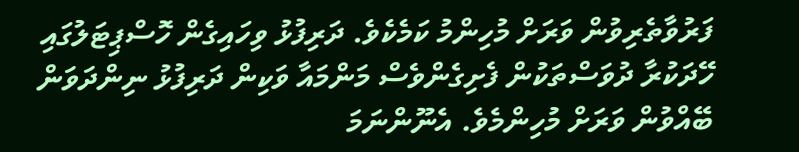ފަރުވާތެރިވުން ވަރަށް މުހިންމު ކަމެކެވެ. ދަރިފުޅު ވިހައިގެން ހޮސްޕިޓަލުގައި ހޭދަކުރާ ދުވަސްތަކުން ފެށިގެންވެސް މަންމައާ ވަކިން ދަރިފުޅު ނިންދަވަން ބޭއްވުން ވަރަށް މުހިންމެވެ. އެނޫންނަމަ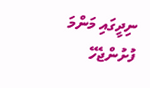ނިދީގައި މަންމަ ފުށުންޖެހޭ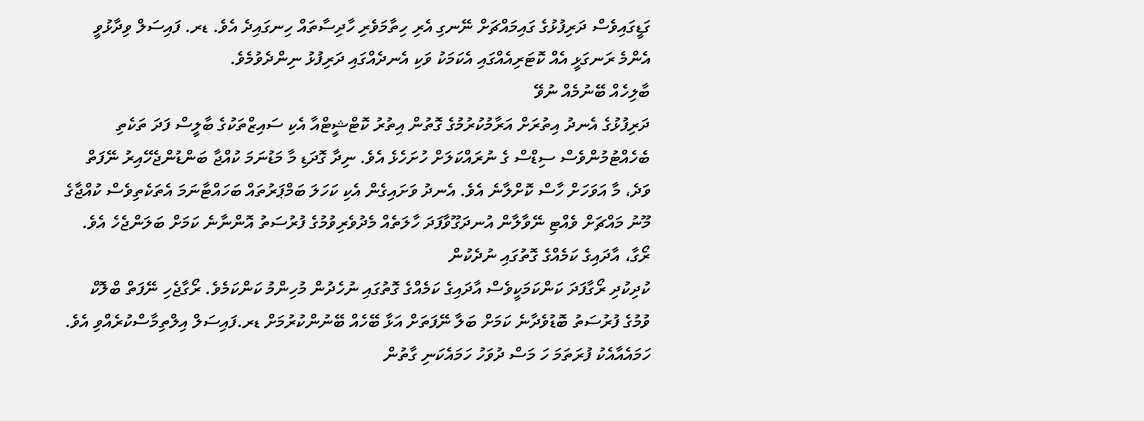ގަޑީގައިވެސް ދަރިފުޅުގެ ގައިމައްޗަށް ނޭނގި އެރި ހިތާމަވެރި ހާދިސާތައް ހިނގައިދެ އެވެ. ޑރ. ފައިސަލް ވިދާޅުވީ އެންމެ ރަނގަޅީ އެއް ކޮޓަރިއެއްގައި އެކަމަކު ވަކި އެނދެއްގައި ދަރިފުޅު ނިންދެވުމެވެ.
ބާލިހެއް ބޭނުމެއް ނުވޭ
ދަރިފުޅުގެ އެނދު އިތުރަށް އަރާމުކުރުމުގެ ގޮތުން އިތުރު ކޮޓްޝީޓްއާ އެކި ސައިޒްތަކުގެ ބާލީސް ފަދަ ތަކެތި ބެހެއްޓުމުންވެސް ސިޑްސް ގެ ނުރައްކަލަށް ހުށަހެޅެ އެވެ. ނިދާ ގޮދަޑި މާ މަޑުނަމަ ކުއްޖާ ބަންޑުންޖެހޭއިރު ނޭފަތް ވަދެ، މާ އަވަހަށް ހާސް ކޮށްލާނެ އެވެ. އެނދު ވަށައިގެން އެކި ކަހަލަ ބަމްޕަރުތައް ބަހައްޓާނަމަ އެތަކެތިވެސް ކުއްޖާގެ މޫނު މައްޗަށް ވެއްޓި ނޭވާލާން އުނދަގޫވާފަދަ ހާލަތެއް މެދުވެރިވުމުގެ ފުރުސަތު އޮންނާނެ ކަމަށް ބަލަންޖެހެ އެވެ.
ރޯގާ، އާދައިގެ ކަމެއްގެ ގޮތުގައި ނުދެކުން
ކުދިކުދި ރޯގާފަދަ ކަންކަމަކީވެސް އާދައިގެ ކަމެއްގެ ގޮތުގައި ނުހެދުން މުހިންމު ކަންކަމެވެ. ރޯގާޖެހި ނޭފަތް ބްލޮކް ވުމުގެ ފުރުސަތު ބޮޑުވެދާނެ ކަމަށް ބަލާ ނޭފަތަށް އަޅާ ބޭހެއް ބޭނުންކުރުމަށް ޑރ.ފައިސަލް އިލްތިމާސްކުރެއްވި އެވެ.
ހަމައެއާއެކު ފުރަތަމަ ހަ މަސް ދުވަހު ހަމައެކަނި ގާތުން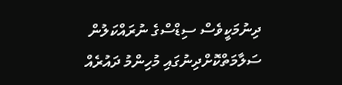ދިނުމަކީވެސް ސިޑްސްގެ ނުރައްކަލުން ސަލާމަތްކޮށްދިނުގައި މުހިންމު ދައުރެއް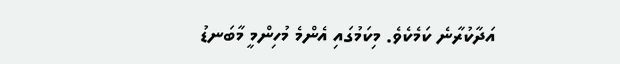އަދާކުރާނެ ކަމެކެވެ. މިކަމުގައި އެންމެ މުހިންމީ މާބަނޑު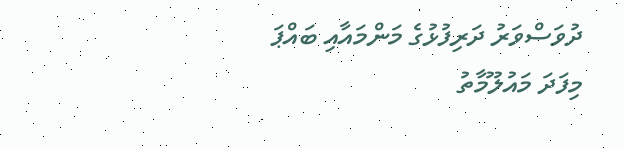ދުވަސްވަރު ދަރިފުޅުގެ މަންމައާއި ބައްޕަ މިފަދަ މައުލޫމާތު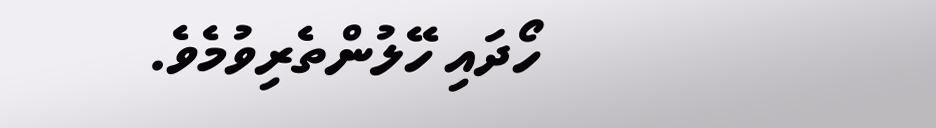ހޯދައި ހޭލުންތެރިވުމެވެ.